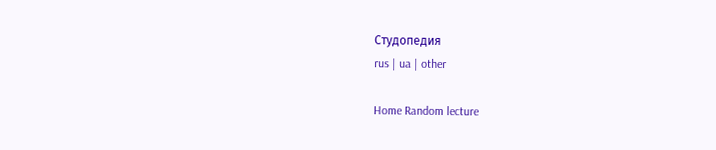Студопедия
rus | ua | other

Home Random lecture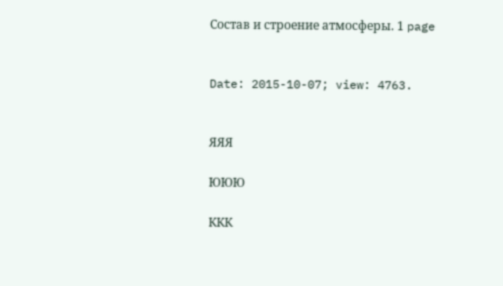Состав и строение атмосферы. 1 page


Date: 2015-10-07; view: 4763.


ЯЯЯ

ЮЮЮ

ККК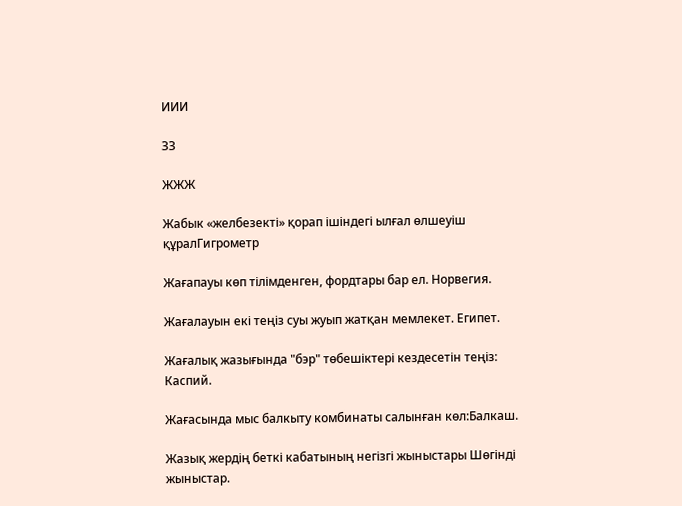ИИИ

ЗЗ

ЖЖЖ

Жабык «желбезекті» қорап ішіндегі ылғал өлшеуіш құралГигрометр

Жағапауы көп тілімденген, фордтары бар ел. Норвегия.

Жағалауын екі теңіз суы жуып жатқан мемлекет. Египет.

Жағалық жазығында "бэр" төбешіктері кездесетін теңіз: Каспий.

Жағасында мыс балкыту комбинаты салынған көл:Балкаш.

Жазық жердің беткі кабатының негізгі жыныстары Шөгінді жыныстар.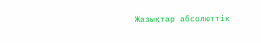Жазықтар абсолюттік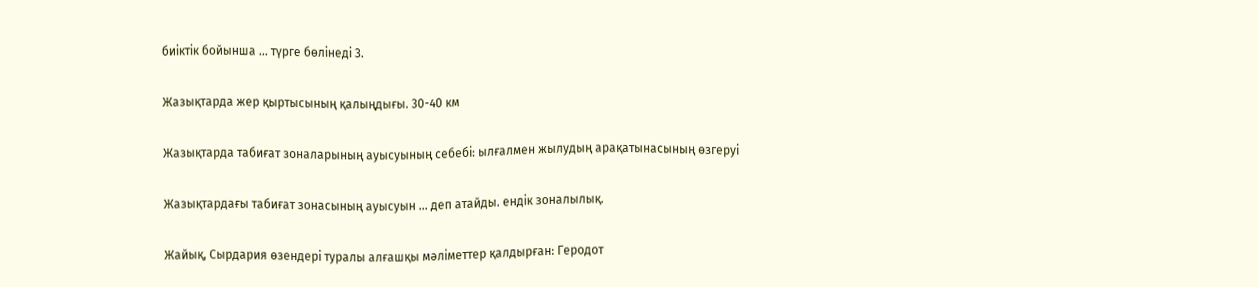биіктік бойынша ... түрге бөлінеді 3.

Жазықтарда жер қыртысының қалыңдығы. 30-40 км

Жазықтарда табиғат зоналарының ауысуының себебі: ылғалмен жылудың арақатынасының өзгеруі

Жазықтардағы табиғат зонасының ауысуын ... деп атайды. ендік зоналылық.

Жайық, Сырдария өзендері туралы алғашқы мәліметтер қалдырған: Геродот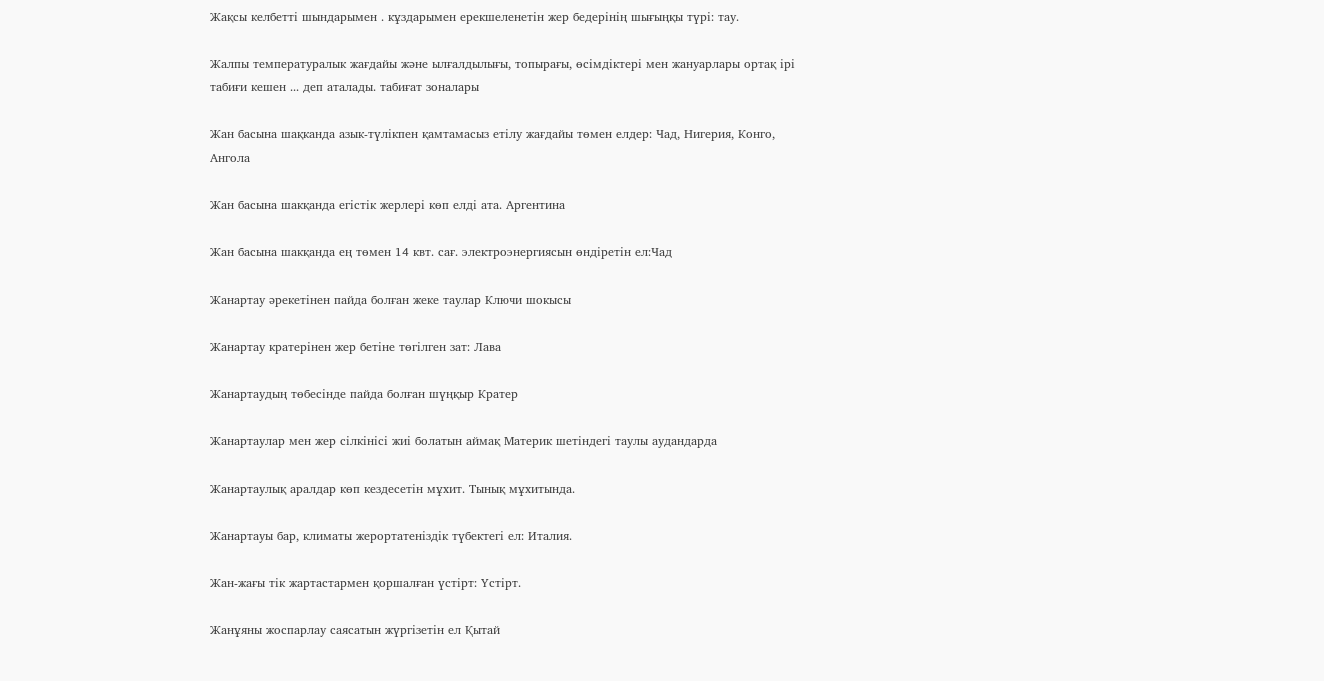Жақсы келбетті шындарымен . кұздарымен ерекшеленетін жер бедерінің шығыңқы түрі: тау.

Жалпы температуралык жағдайы және ылғалдылығы, топырағы, өсімдіктері мен жануарлары ортақ ірі табиғи кешен ... деп аталады. табиғат зоналары

Жан басына шақканда азык-түлікпен қамтамасыз етілу жағдайы төмен елдер: Чад, Нигерия, Конго, Ангола

Жан басына шакқанда егістік жерлері көп елді ата. Аргентина

Жан басына шакқанда ең төмен 14 квт. сағ. электроэнергиясын өндіретін ел:Чад

Жанартау әрекетінен пайда болған жеке таулар Ключи шокысы

Жанартау кратерінен жер бетіне төгілген зат: Лава

Жанартаудың төбесінде пайда болған шүңқыр Кратер

Жанартаулар мен жер сілкінісі жиі болатын аймақ Материк шетіндегі таулы аудандарда

Жанартаулық аралдар көп кездесетін мұхит. Тынық мұхитында.

Жанартауы бар, климаты жерортатеніздік түбектегі ел: Италия.

Жан-жағы тік жартастармен қоршалған үстірт: Үстірт.

Жанұяны жоспарлау саясатын жүргізетін ел Қытай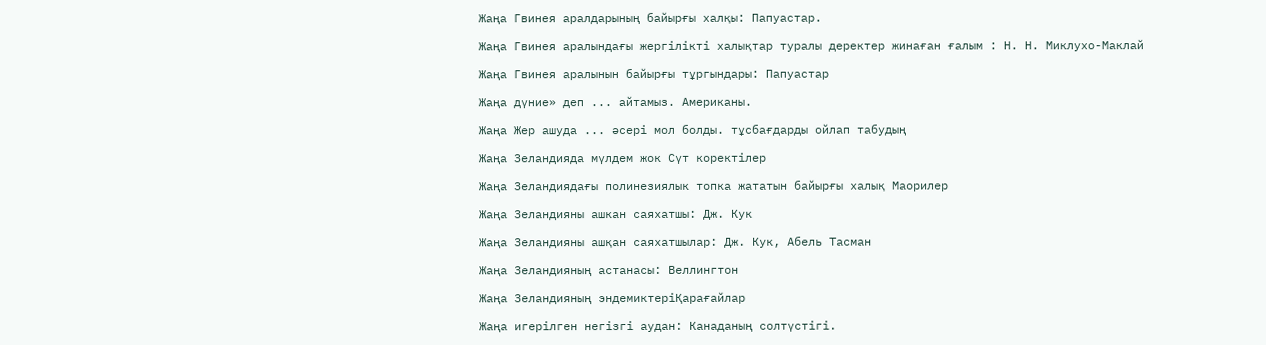Жаңа Гвинея аралдарының байырғы халқы: Папуастар.

Жаңа Гвинея аралындағы жергілікті халықтар туралы деректер жинаған ғалым : Н. Н. Миклухо-Маклай

Жаңа Гвинея аралынын байырғы тұргындары: Папуастар

Жаңа дүние» деп ... айтамыз. Американы.

Жаңа Жер ашуда ... әсері мол болды. тұсбағдарды ойлап табудың

Жаңа Зеландияда мүлдем жок Сүт коректілер

Жаңа Зеландиядағы полинезиялык топка жататын байырғы халық Маорилер

Жаңа Зеландияны ашкан саяхатшы: Дж. Кук

Жаңа Зеландияны ашқан саяхатшылар: Дж. Кук, Абель Тасман

Жаңа Зеландияның астанасы: Веллингтон

Жаңа Зеландияның эндемиктеріҚарағайлар

Жаңа игерілген негізгі аудан: Канаданың солтүстігі.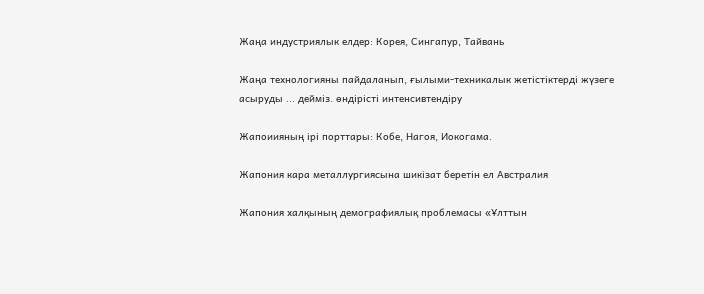Жаңа индустриялык елдер: Корея, Сингапур, Тайвань

Жаңа технологияны пайдаланып, ғылыми-техникалык жетістіктерді жүзеге асыруды ... дейміз. өндірісті интенсивтендіру

Жапоиияның ірі порттары: Кобе, Нагоя, Иокогама.

Жапония кара металлургиясына шикізат беретін ел Австралия

Жапония халқының демографиялық проблемасы «Ұлттын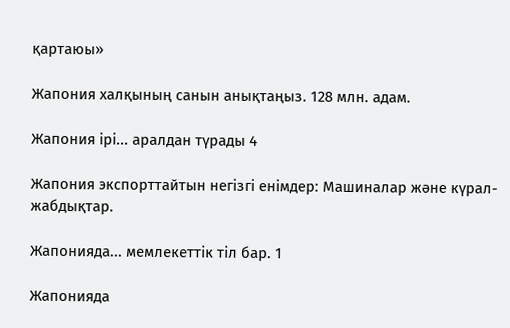қартаюы»

Жапония халқының санын анықтаңыз. 128 млн. адам.

Жапония ірі... аралдан түрады 4

Жапония экспорттайтын негізгі енімдер: Машиналар және күрал- жабдықтар.

Жапонияда... мемлекеттік тіл бар. 1

Жапонияда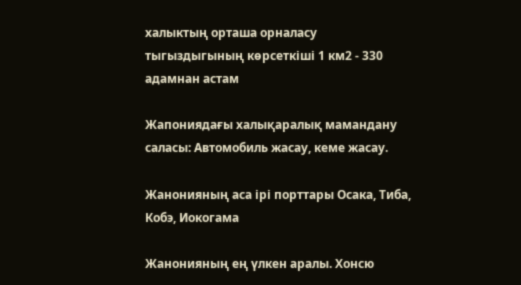халыктың орташа орналасу тыгыздыгының көрсеткіші 1 км2 - 330 адамнан астам

Жапониядағы халықаралық мамандану саласы: Автомобиль жасау, кеме жасау.

Жанонияның аса ірі порттары Осака, Тиба, Кобэ, Иокогама

Жанонияның ең үлкен аралы. Хонсю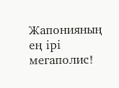Жапонияның ең ірі мегаполис!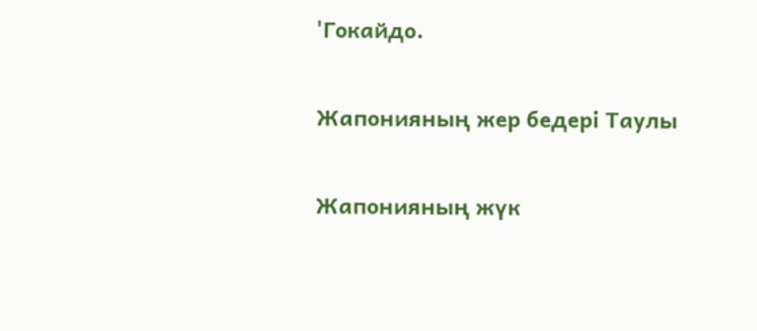'Гокайдо.

Жапонияның жер бедері Таулы

Жапонияның жүк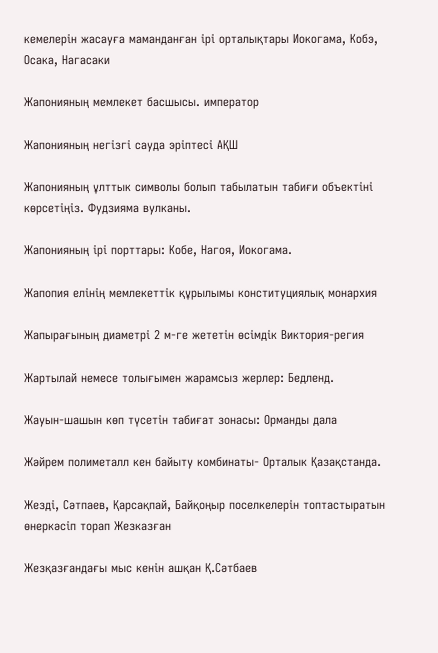кемелерін жасауға маманданған ірі орталықтары Иокогама, Кобэ, Осака, Нагасаки

Жапонияның мемлекет басшысы. император

Жапонияның негізгі сауда эріптесі АҚШ

Жапонияның ұлттык символы болып табылатын табиғи объектіні көрсетіңіз. Фудзияма вулканы.

Жапонияның ірі порттары: Кобе, Нагоя, Иокогама.

Жапопия елінің мемлекеттік құрылымы конституциялық монархия

Жапырағының диаметрі 2 м-ге жететін өсімдік Виктория-регия

Жартылай немесе толығымен жарамсыз жерлер: Бедленд.

Жауын-шашын көп түсетін табиғат зонасы: Орманды дала

Жәйрем полиметалл кен байыту комбинаты- Орталык Қазақстанда.

Жезді, Сәтпаев, Қарсақпай, Байқоңыр поселкелерін топтастыратын өнеркәсіп торап Жезказған

Жезқазғандағы мыс кенін ашқан Қ.Сәтбаев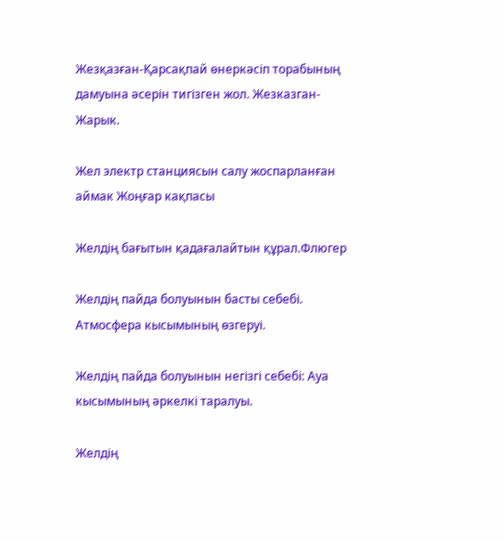Жезқазған-Қарсақпай өнеркәсіп торабының дамуына әсерін тигізген жол. Жезказган-Жарык.

Жел электр станциясын салу жоспарланған аймак Жоңғар кақпасы

Желдің бағытын қадағалайтын құрал.Флюгер

Желдің пайда болуынын басты себебі. Атмосфера кысымының өзгеруі.

Желдің пайда болуынын негізгі себебі: Ауа кысымының әркелкі таралуы.

Желдің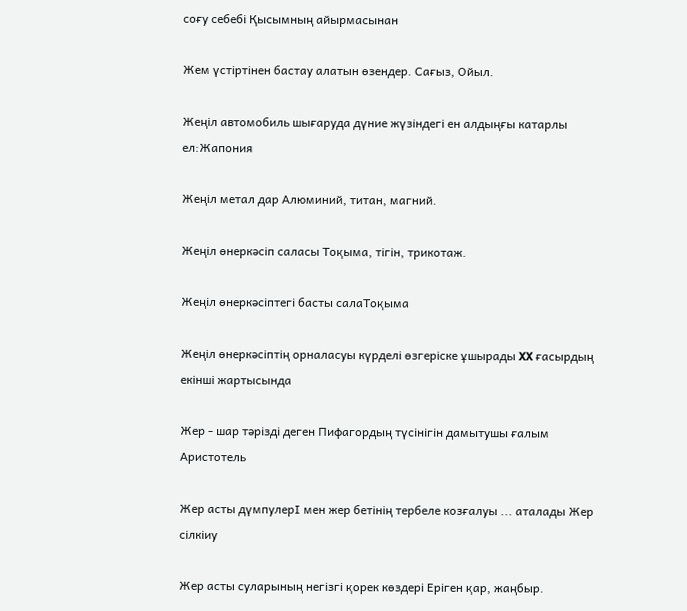соғу себебі Қысымның айырмасынан

Жем үстіртінен бастау алатын өзендер. Сағыз, Ойыл.

Жеңіл автомобиль шығаруда дүние жүзіндегі ен алдыңғы катарлы ел:Жапония

Жеңіл метал дар Алюминий, титан, магний.

Жеңіл өнеркәсіп саласы Тоқыма, тігін, трикотаж.

Жеңіл өнеркәсіптегі басты салаТоқыма

Жеңіл өнеркәсіптің орналасуы күрделі өзгеріске ұшырады XX ғасырдың екінші жартысында

Жер - шар тәрізді деген Пифагордың түсінігін дамытушы ғалым Аристотель

Жер асты дүмпулерІ мен жер бетінің тербеле козғалуы ... аталады Жер сілкіиу

Жер асты суларының негізгі қорек көздері Еріген қар, жаңбыр.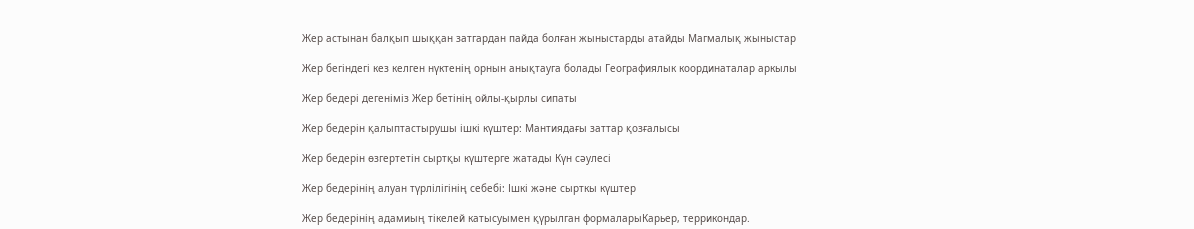Жер астынан балқып шыққан затгардан пайда болған жыныстарды атайды Магмалық жыныстар

Жер бегіндегі кез келген нүктенің орнын анықтауга болады Географиялык координаталар аркылы

Жер бедері дегеніміз Жер бетінің ойлы-қырлы сипаты

Жер бедерін қалыптастырушы ішкі күштер: Мантиядағы заттар қозғалысы

Жер бедерін өзгертетін сыртқы күштерге жатады Күн сәулесі

Жер бедерінің алуан түрлілігінің себебі: Ішкі және сырткы күштер

Жер бедерінің адамиың тікелей катысуымен қүрылган формаларыКарьер, террикондар.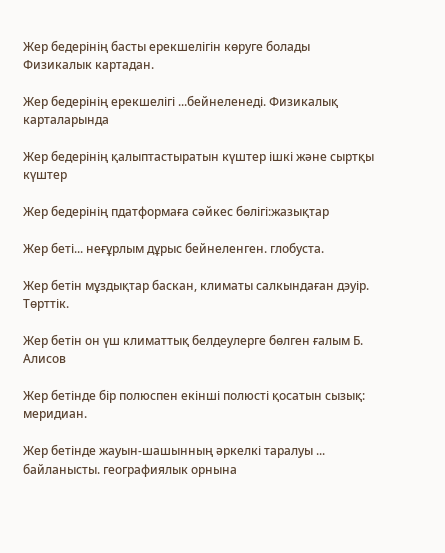Жер бедерінің басты ерекшелігін көруге болады Физикалык картадан.

Жер бедерінің ерекшелігі ...бейнеленеді. Физикалық карталарында

Жер бедерінің қалыптастыратын күштер ішкі және сыртқы күштер

Жер бедерінің пдатформаға сәйкес бөлігі:жазықтар

Жер беті... неғұрлым дұрыс бейнеленген. глобуста.

Жер бетін мұздықтар баскан, климаты салкындаған дэуір. Төрттік.

Жер бетін он үш климаттық белдеулерге бөлген ғалым Б. Алисов

Жер бетінде бір полюспен екінші полюсті қосатын сызық: меридиан.

Жер бетінде жауын-шашынның әркелкі таралуы ... байланысты. географиялык орнына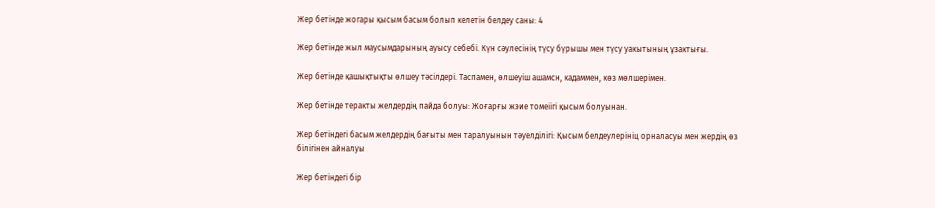Жер бетінде жогары қысым басым болып келетін белдеу саны: 4

Жер бетінде жыл маусымдарының ауысу себебі. Күн сәулесінің түсу бүрышы мен түсу уакытының ұзактығы.

Жер бетінде қашықтықты өлшеу тәсілдері. Таспамен, өлшеуіш ашамсн, кадаммен, көз мөлшерімен.

Жер бетінде теракты желдердің пайда болуы: Жоғарғы жэие томеіігі қысым болуынан.

Жер бетіндегі басым желдердің бағыты мен таралуынын тәуелділігі: Қысым белдеулерініц орналасуы мен жердің өз білігінен айналуы

Жер бетіндегі бір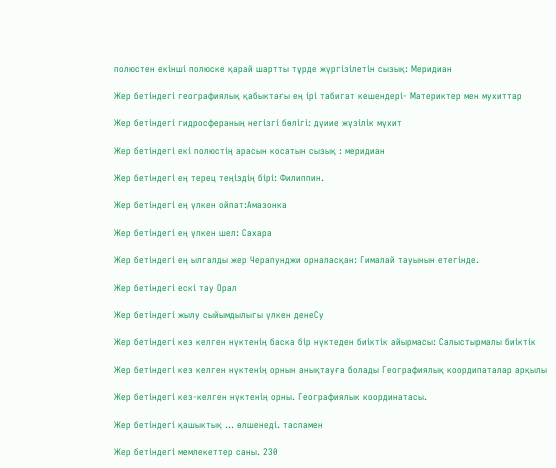полюстен екінші полюске қарай шартты тұрде жүргізілетін сызық: Меридиан

Жер бетіндегі географиялық қабыктағы ең ірі табигат кешендері- Материктер мен мухиттар

Жер бетіндегі гидросфераның негізгі бөлігі: дүиие жүзілік мүхит

Жер бетіндегі екі полюстің арасын косатын сызық : меридиан

Жер бетіндегі ең терец теңіздің бірі: Филиппин.

Жер бетіндегі ең үлкен ойпат:Амазонка

Жер бетіндегі ең үлкен шел: Сахара

Жер бетіндегі ең ылгалды жер Черапунджи орналасқан: Гималай тауынын етегінде.

Жер бетіндегі ескі тау Орал

Жер бетіндегі жылу сыйымдылыгы үлкен денеСу

Жер бетіндегі кез келген нүктенің баска бір нүктеден биіктік айырмасы: Салыстырмалы биіктік

Жер бетіндегі кез келген нүктенің орнын анықтауға болады Географиялық коордипаталар арқылы

Жер бетіндегі кез-келген нүктенің орны. Географиялык координатасы.

Жер бетіндегі қашыктық ... өлшенеді. таспамен

Жер бетіндегі мемлекеттер саны. 230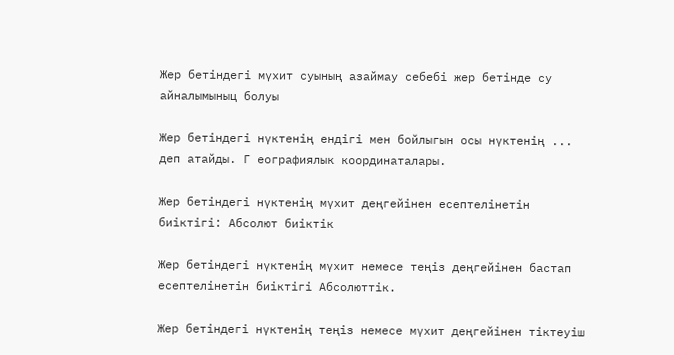Жер бетіндегі мүхит суының азаймау себебі жер бетінде су айналымыныц болуы

Жер бетіндегі нүктенің ендігі мен бойлыгын осы нүктенің ... деп атайды. Г еографиялык координаталары.

Жер бетіндегі нүктенің мүхит деңгейінен есептелінетін биіктігі: Абсолют биіктік

Жер бетіндегі нүктенің мүхит немесе теңіз деңгейінен бастап есептелінетін биіктігі Абсолюттік.

Жер бетіндегі нүктенің теңіз немесе мүхит деңгейінен тіктеуіш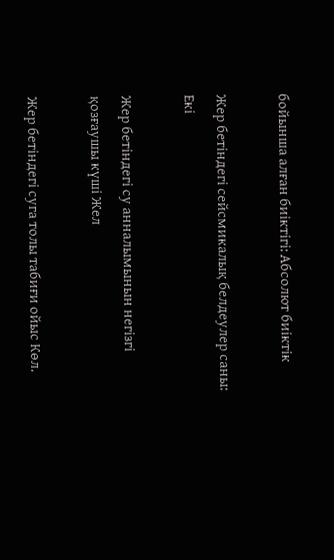бойынша алған биіктігі: Абсолют биіктік

Жер бетіндегі сейсмикалық белдеулер саны: Екі

Жер бетіндегі су анналымынын негізгі қозғаушы күші Жел

Жер бетіндегі суга толы табиғи ойыс Көл.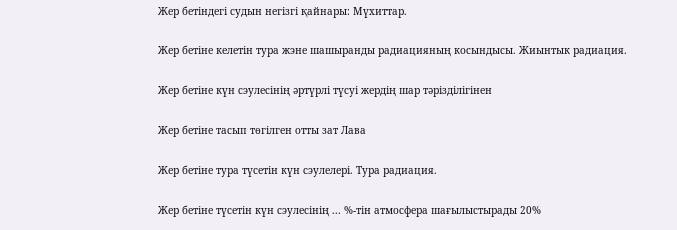Жер бетіндегі судын негізгі қайнары: Мүхиттар.

Жер бетіне келетін тура жэне шашыранды радиацияның косындысы. Жиынтык радиация.

Жер бетіне күн сэулесінің әртүрлі түсуі жердің шар тәрізділігінен

Жер бетіне тасып төгілген отты зат Лава

Жер бетіне тура түсетін күн сэулелері. Тура радиация.

Жер бетіне түсетін күн сэулесінің ... %-тін атмосфера шағылыстырады 20%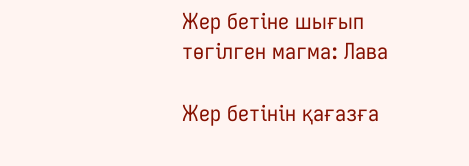Жер бетіне шығып төгілген магма: Лава

Жер бетінін қағазға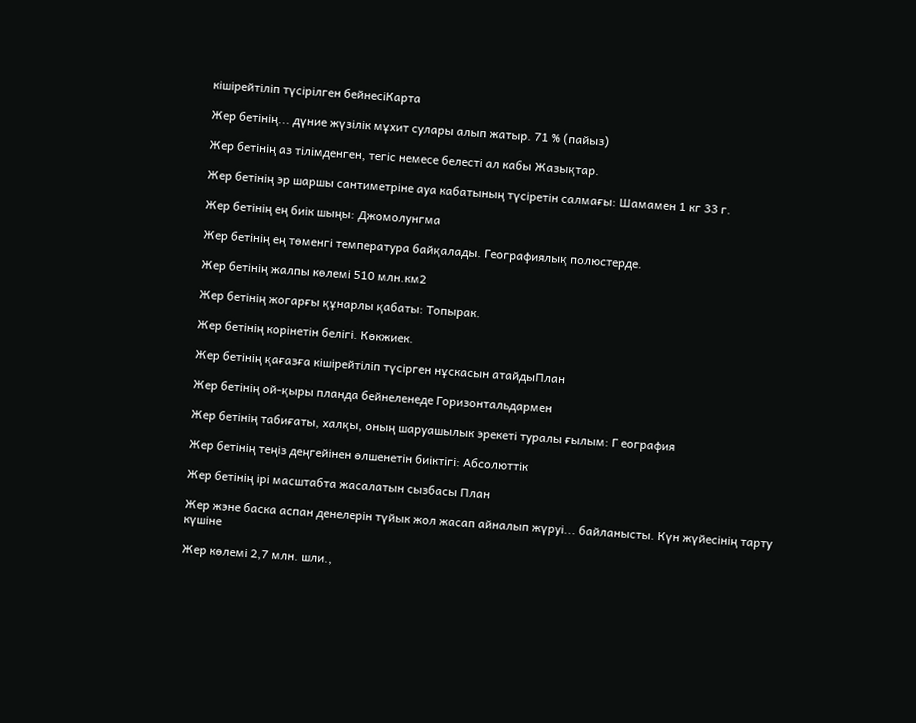кішірейтіліп түсірілген бейнесіКарта

Жер бетінің... дүние жүзілік мұхит сулары алып жатыр. 71 % (пайыз)

Жер бетінің аз тілімденген, тегіс немесе белесті ал кабы Жазықтар.

Жер бетінің эр шаршы сантиметріне ауа кабатының түсіретін салмағы: Шамамен 1 кг 33 г.

Жер бетінің ең биік шыңы: Джомолунгма

Жер бетінің ең төменгі температура байқалады. Географиялық полюстерде.

Жер бетінің жалпы көлемі 510 млн.км2

Жер бетінің жогарғы құнарлы қабаты: Топырак.

Жер бетінің корінетін белігі. Көкжиек.

Жер бетінің қағазға кішірейтіліп түсірген нұскасын атайдыПлан

Жер бетінің ой-қыры планда бейнеленеде Горизонтальдармен

Жер бетінің табиғаты, халқы, оның шаруашылык эрекеті туралы ғылым: Г еография

Жер бетінің теңіз деңгейінен өлшенетін биіктігі: Абсолюттік

Жер бетінің ірі масштабта жасалатын сызбасы План

Жер жэне баска аспан денелерін түйык жол жасап айналып жүруі... байланысты. Күн жүйесінің тарту күшіне

Жер көлемі 2,7 млн. шли.,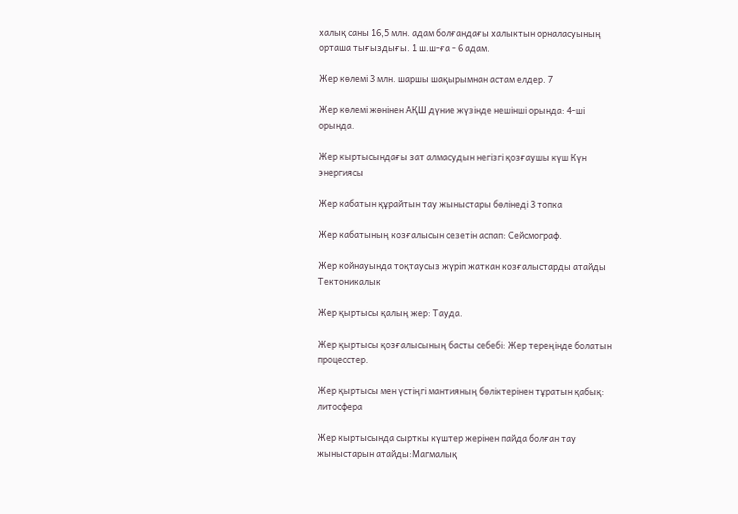халық саны 16,5 млн. адам болғандағы халыктын орналасуының орташа тығыздығы. 1 ш.ш-ға - 6 адам.

Жер көлемі 3 млн. шаршы шақырымнан астам елдер. 7

Жер көлемі жөнінен АҚШ дүние жүзінде нешінші орында: 4-ші орында.

Жер кыртысындағы зат алмасудын негізгі қозғаушы күш Күн энергиясы

Жер кабатын құрайтын тау жыныстары бөлінеді 3 топка

Жер кабатының козғалысын сезетін аспап: Сейсмограф.

Жер койнауында тоқтаусыз жүріп жаткан козғалыстарды атайды Тектоникалык

Жер қыртысы қалың жер: Тауда.

Жер қыртысы қозғалысының басты себебі: Жер тереңінде болатын процесстер.

Жер қыртысы мен үстіңгі мантияның бөліктерінен тұратын қабық: литосфера

Жер кыртысында сырткы күштер жерінен пайда болған тау жыныстарын атайды:Магмалық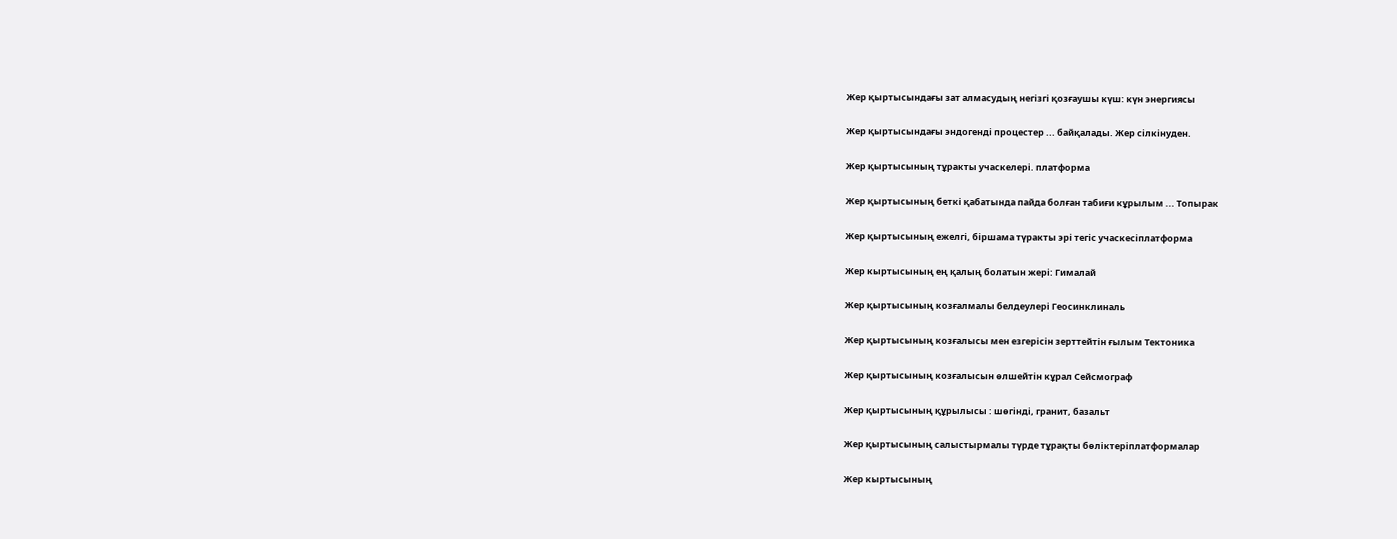Жер қыртысындағы зат алмасудың негізгі қозғаушы күш: күн энергиясы

Жер қыртысындағы эндогенді процестер ... байқалады. Жер сілкінуден.

Жер қыртысының тұракты учаскелері. платформа

Жер қыртысының беткі қабатында пайда болған табиғи кұрылым ... Топырак

Жер қыртысының ежелгі, біршама түракты эрі тегіс учаскесіплатформа

Жер кыртысының ең қалың болатын жері: Гималай

Жер қыртысының козғалмалы белдеулері Геосинклиналь

Жер қыртысының козғалысы мен езгерісін зерттейтін ғылым Тектоника

Жер қыртысының козғалысын өлшейтін кұрал Сейсмограф

Жер қыртысының құрылысы : шөгінді, гранит, базальт

Жер қыртысының салыстырмалы түрде тұрақты бөліктеріплатформалар

Жер кыртысының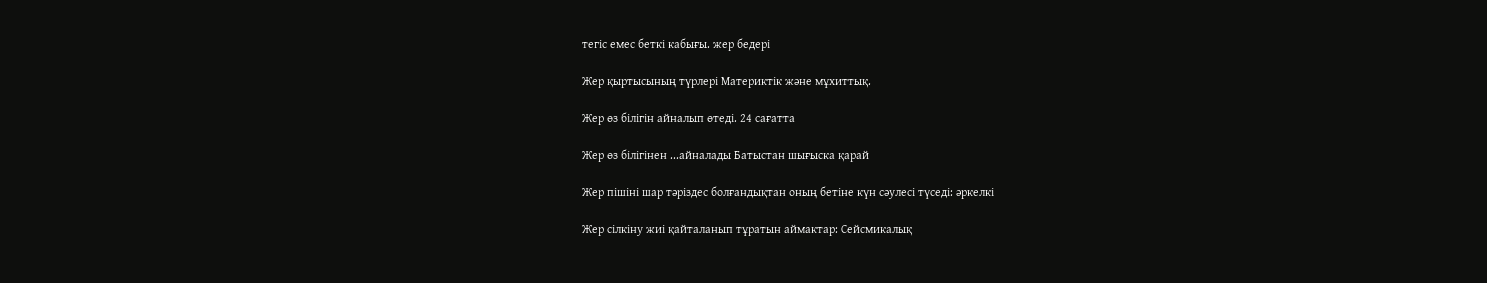тегіс емес беткі кабығы. жер бедері

Жер қыртысының түрлері Материктік және мұхиттық.

Жер өз білігін айналып өтеді. 24 сағатта

Жер өз білігінен ...айналады Батыстан шығыска қарай

Жер пішіні шар тәріздес болғандықтан оның бетіне күн сәулесі түседі: әркелкі

Жер сілкіну жиі қайталанып тұратын аймактар: Сейсмикалық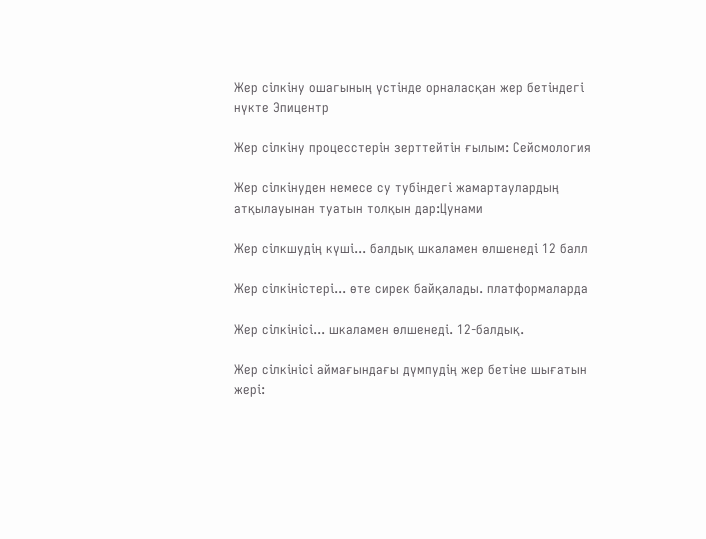Жер сілкіну ошагының үстінде орналасқан жер бетіндегі нүкте Эпицентр

Жер сілкіну процесстерін зерттейтін ғылым: Сейсмология

Жер сілкінуден немесе су тубіндегі жамартаулардың атқылауынан туатын толқын дар:Цунами

Жер сілкшудің күші... балдық шкаламен өлшенеді 12 балл

Жер сілкіністері... өте сирек байқалады. платформаларда

Жер сілкінісі... шкаламен өлшенеді. 12-балдық.

Жер сілкінісі аймағындағы дүмпудің жер бетіне шығатын жері: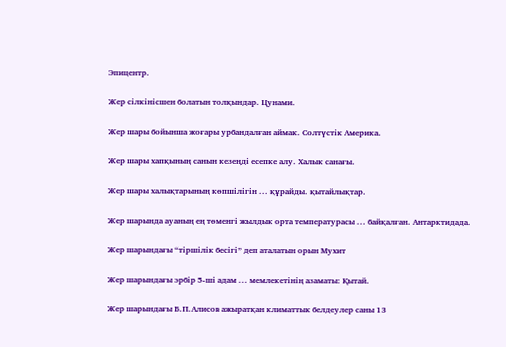Эпицентр.

Жер сілкінісшен болатын толқындар. Цунами.

Жер шары бойынша жоғары урбандалған аймак. Солтүстік Америка.

Жер шары хапқының санын кезеңді есепке алу. Халык санағы.

Жер шары халықтарының көпшілігін ... құрайды. қытайлықтар.

Жер шарында ауаның ең төменгі жылдык орта температурасы ... байқалған. Антарктидада.

Жер шарындағы “тіршілік бесігі” деп аталатын орын Мухит

Жер шарындағы эрбір 5-ші адам ... мемлекетінің азаматы: Қытай.

Жер шарындағы Б.П.Алисов ажыратқан климаттык белдеулер саны 13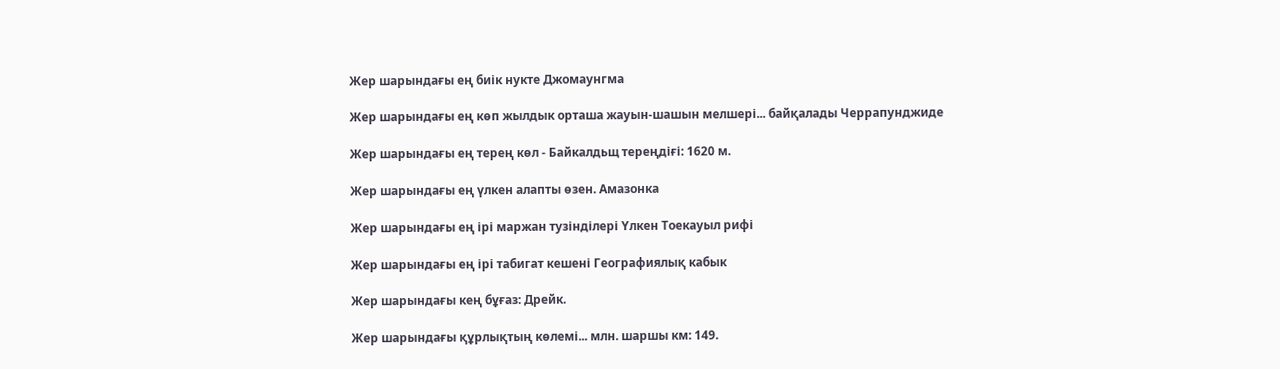Жер шарындағы ең биік нукте Джомаунгма

Жер шарындағы ең көп жылдык орташа жауын-шашын мелшері... байқалады Черрапунджиде

Жер шарындағы ең терең көл - Байкалдьщ тереңдіғі: 1620 м.

Жер шарындағы ең үлкен алапты өзен. Амазонка

Жер шарындағы ең ірі маржан тузінділері Үлкен Тоекауыл рифі

Жер шарындағы ең ірі табигат кешені Географиялық кабык

Жер шарындағы кең бұғаз: Дрейк.

Жер шарындағы құрлықтың көлемі... млн. шаршы км: 149.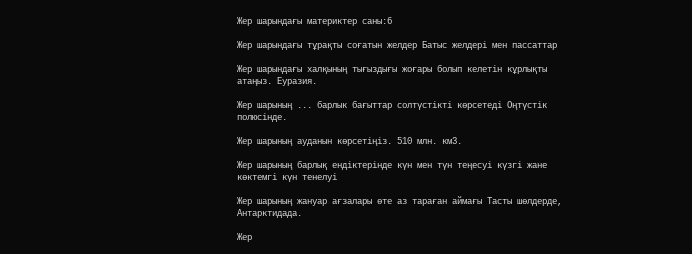Жер шарындағы материктер саны:6

Жер шарындағы тұрақты соғатын желдер Батыс желдері мен пассаттар

Жер шарындағы халқының тығыздығы жоғары болып келетін кұрлықты атаңыз. Еуразия.

Жер шарының ... барлык бағыттар солтүстікті көрсетеді Оңтүстік полюсінде.

Жер шарының ауданын көрсетіңіз. 510 млн. км3.

Жер шарының барлық ендіктерінде күн мен түн теңесуі күзгі жане көктемгі күн тенелуі

Жер шарының жануар ағзалары өте аз тараған аймағы Тасты шөлдерде, Антарктидада.

Жер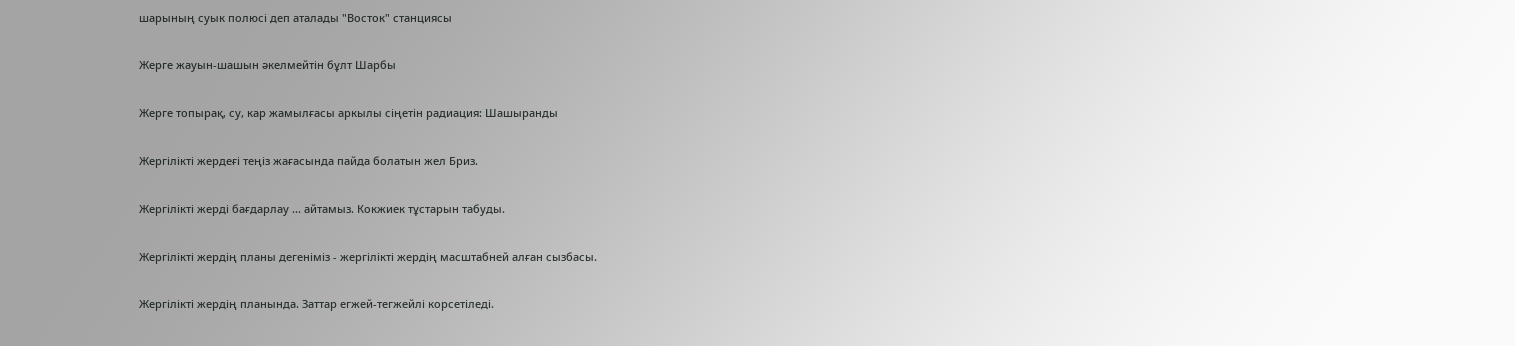шарының суык полюсі деп аталады "Восток" станциясы

Жерге жауын-шашын әкелмейтін бұлт Шарбы

Жерге топырақ, су, кар жамылғасы аркылы сіңетін радиация: Шашыранды

Жергілікті жердеғі теңіз жағасында пайда болатын жел Бриз.

Жергілікті жерді бағдарлау ... айтамыз. Кокжиек тұстарын табуды.

Жергілікті жердің планы дегеніміз - жергілікті жердің масштабней алған сызбасы.

Жергілікті жердің планында. Заттар егжей-тегжейлі корсетіледі.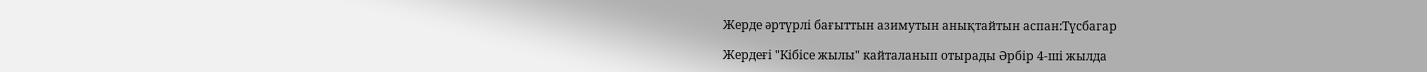Жерде әртүрлі бағыттын азимутын анықтайтын аспан:Түсбагар

Жердеғі "Кібісе жылы" кайталанып отырады Әрбір 4-ші жылда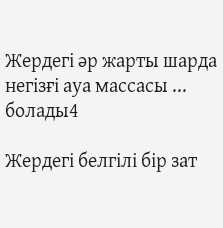Жердегі әр жарты шарда негізғі ауа массасы ... болады4

Жердегі белгілі бір зат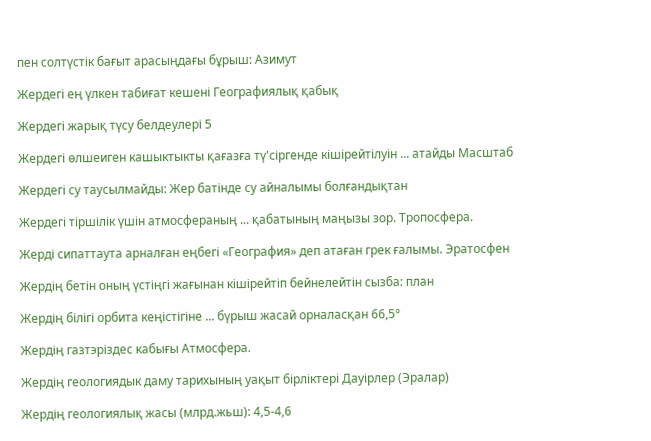пен солтүстік бағыт арасыңдағы бұрыш: Азимут

Жердегі ең үлкен табиғат кешені Географиялық қабық

Жердегі жарық түсу белдеулері 5

Жердегі өлшеиген кашыктыкты қағазға тү'сіргенде кішірейтілуін ... атайды Масштаб

Жердегі су таусылмайды: Жер батінде су айналымы болғандықтан

Жердегі тіршілік үшін атмосфераның ... қабатының маңызы зор. Тропосфера.

Жерді сипаттаута арналған еңбегі «География» деп атаған грек ғалымы. Эратосфен

Жердің бетін оның үстіңгі жағынан кішірейтіп бейнелейтін сызба: план

Жердің білігі орбита кеңістігіне ... бүрыш жасай орналасқан 66,5°

Жердің газтэріздес кабығы Атмосфера.

Жердің геологиядык даму тарихының уақыт бірліктері Дауірлер (Эралар)

Жердің геологиялық жасы (млрд.жьш): 4,5-4,6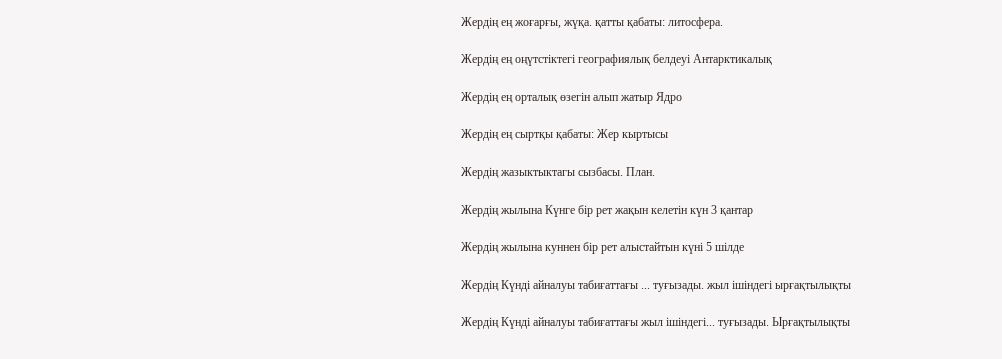Жердің ең жоғарғы, жүқа. қатты қабаты: литосфера.

Жердің ең оңүтстіктегі географиялық белдеуі Антарктикалық

Жердің ең орталық өзегін алып жатыр Ядро

Жердің ең сыртқы қабаты: Жер кыртысы

Жердің жазыктыктагы сызбасы. План.

Жердің жылына Күнге бір рет жақын келетін күн 3 қантар

Жердің жылына куннен бір рет алыстайтын күні 5 шілде

Жердің Күнді айналуы табиғаттағы ... туғызады. жыл ішіндегі ырғақтылықты

Жердің Күнді айналуы табиғаттағы жыл ішіндегі... туғызады. Ырғақтылықты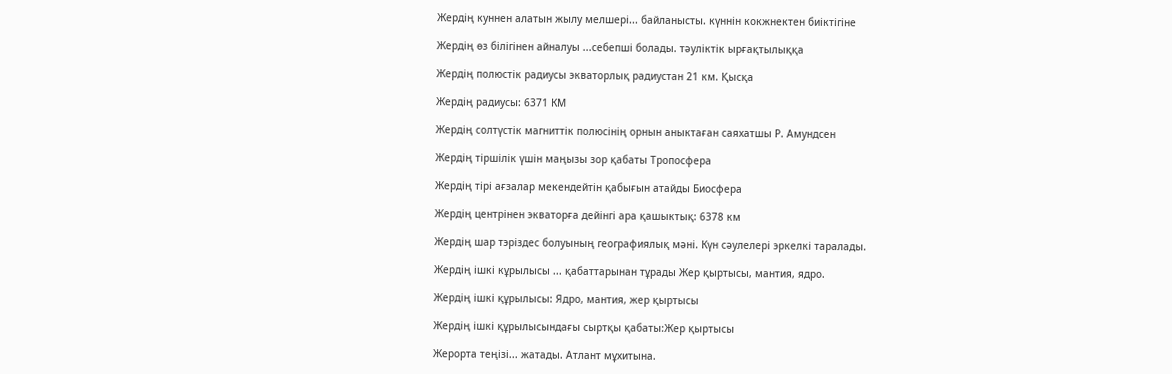Жердің куннен алатын жылу мелшері... байланысты. күннін кокжнектен биіктігіне

Жердің өз білігінен айналуы ...себепші болады. тәуліктік ырғақтылыққа

Жердің полюстік радиусы экваторлық радиустан 21 км. Қысқа

Жердің радиусы: 6371 КМ

Жердің солтүстік магниттік полюсінің орнын аныктаған саяхатшы Р. Амундсен

Жердің тіршілік үшін маңызы зор қабаты Тропосфера

Жердің тірі ағзалар мекендейтін қабығын атайды Биосфера

Жердің центрінен экваторға дейінгі ара қашыктық: 6378 км

Жердің шар тэріздес болуының географиялық мәні. Күн сәулелері эркелкі таралады.

Жердің ішкі кұрылысы ... қабаттарынан тұрады Жер қыртысы, мантия, ядро.

Жердің ішкі құрылысы: Ядро, мантия, жер қыртысы

Жердің ішкі құрылысындағы сыртқы қабаты:Жер қыртысы

Жерорта теңізі... жатады. Атлант мұхитына.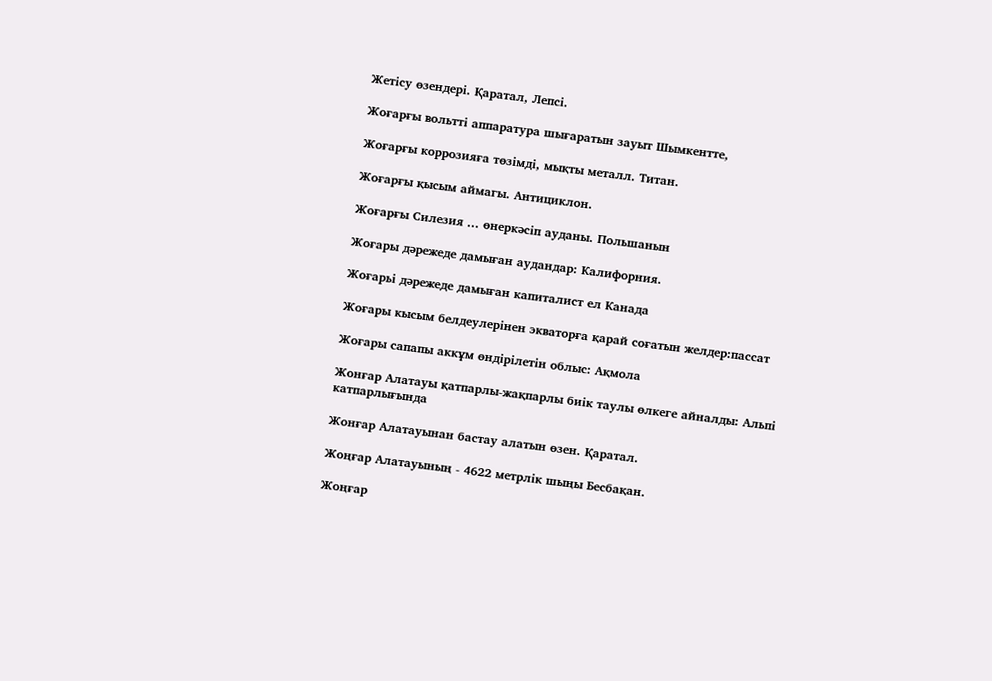Жетісу өзендері. Қаратал, Лeпсi.

Жоғарғы вольтті аппаратура шығаратын зауыт Шымкентте,

Жоғарғы коррозияға төзімді, мықты металл. Титан.

Жоғарғы қысым аймагы. Антициклон.

Жоғарғы Силезия ... өнеркәсіп ауданы. Польшанын

Жоғары дәрежеде дамыған аудандар: Калифорния.

Жоғарьі дәрежеде дамыған капиталист ел Канада

Жоғары кысым белдеулерінен экваторға қарай соғатын желдер:пассат

Жоғары сапапы аккұм өндірілетін облыс: Ақмола

Жонғар Алатауы қатпарлы-жақпарлы биік таулы өлкеге айналды: Альпі катпарлығында

Жонғар Алатауынан бастау алатын өзен. Қаратал.

Жоңғар Алатауының - 4622 метрлік шыңы Бесбақан.

Жоңғар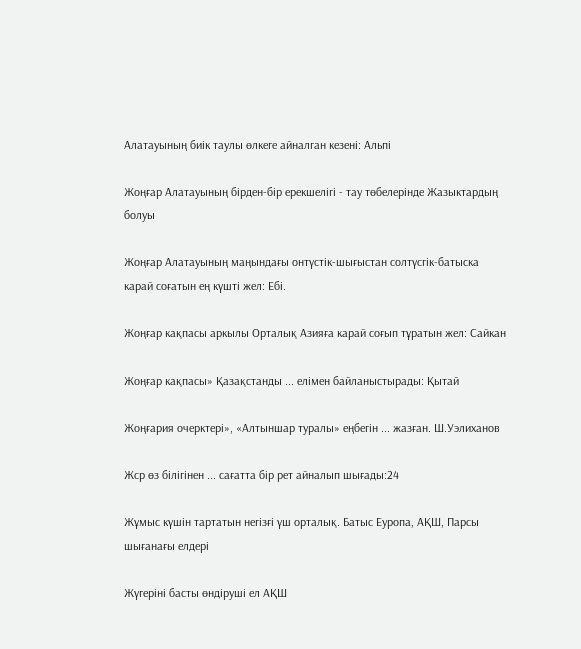Алатауының биік таулы өлкеге айналган кезені: Альпі

Жоңғар Алатауының бірден-бір ерекшелігі - тау төбелерінде Жазыктардың болуы

Жоңғар Алатауының маңындағы онтүстік-шығыстан солтүсгік-батыска карай соғатын ең күшті жел: Ебі.

Жоңғар кақпасы аркылы Орталық Азияға карай соғып тұратын жел: Сайкан

Жоңғар кақпасы» Қазақстанды ... елімен байланыстырады: Қытай

Жоңғария очерктері», «Алтыншар туралы» еңбегін ... жазған. Ш.Уэлиханов

Жср өз білігінен ... сағатта бір рет айналып шығады:24

Жұмыс күшін тартатын негізғі үш орталық. Батыс Еуропа, АҚШ, Парсы шығанағы елдері

Жүгеріні басты өндіруші ел АҚШ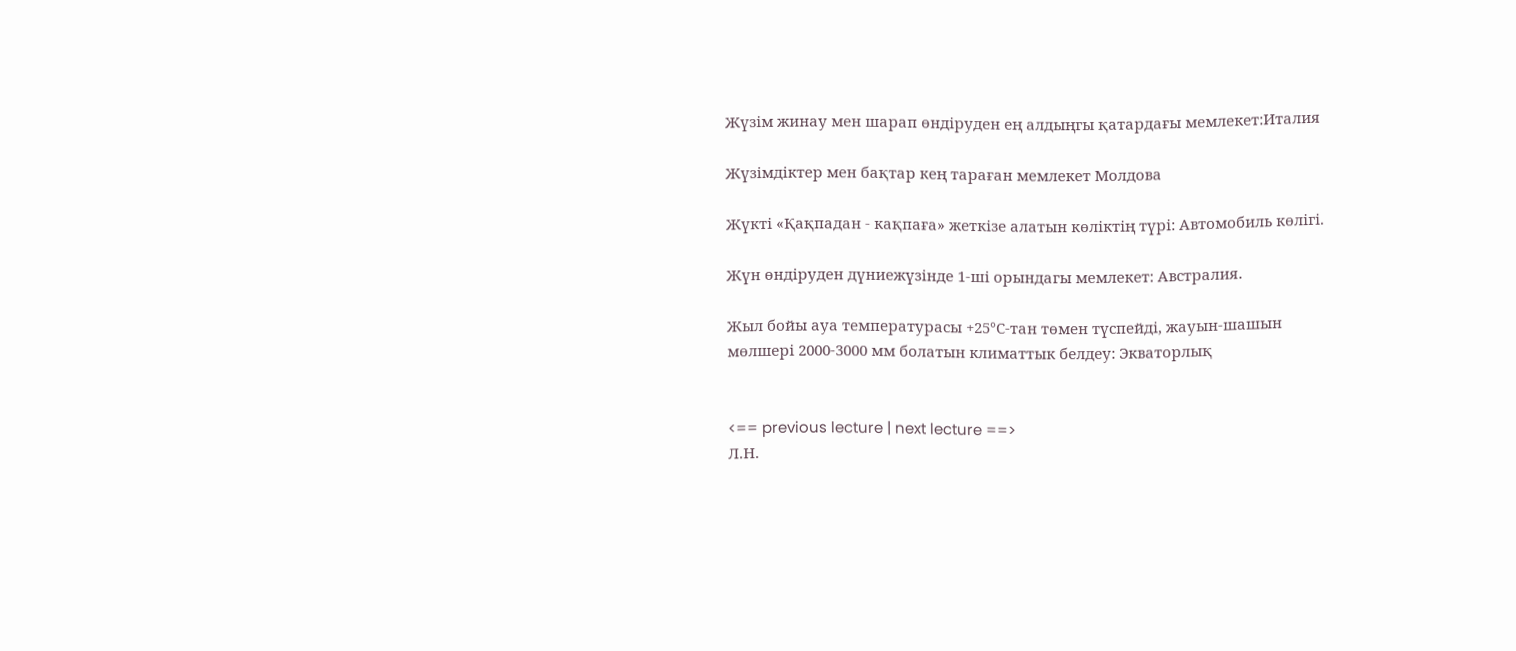Жүзім жинау мен шарап өндіруден ең алдыңгы қатардағы мемлекет:Италия

Жүзімдіктер мен бақтар кең тараған мемлекет Молдова

Жүкті «Қақпадан - кақпаға» жеткізе алатын көліктің түрі: Автомобиль көлігі.

Жүн өндіруден дүниежүзінде 1-ші орындагы мемлекет: Австралия.

Жыл бойы ауа температурасы +25°С-тан төмен түспейді, жауын-шашын мөлшері 2000-3000 мм болатын климаттык белдеу: Экваторлық


<== previous lecture | next lecture ==>
Л.Н.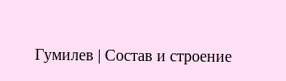Гумилев | Состав и строение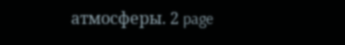атмосферы. 2 page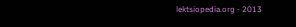lektsiopedia.org - 2013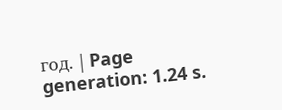год. | Page generation: 1.24 s.